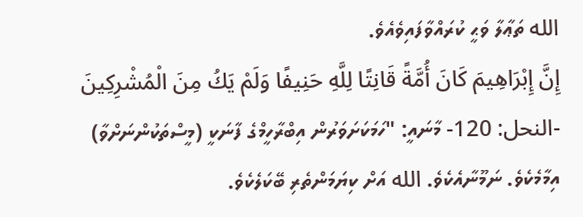الله ތަޢާލާ ވަޙީ ކުރައްވާފައިވެއެވެ.
إِنَّ إِبْرَاهِيمَ كَانَ أُمَّةً قَانِتًا لِلَّهِ حَنِيفًا وَلَمْ يَكُ مِنَ الْمُشْرِكِينَ -النحل: 120- މާނައީ: "ހަމަކަށަވަރުން އިބްރާހީމްގެ ފާނަކީ (މީސްތަކުންނަށްވާ) އިމާމެކެވެ. ނަމޫނާއެކެވެ. الله އަށް ކިޔަމަންތެރި ބޭކަލެކެވެ.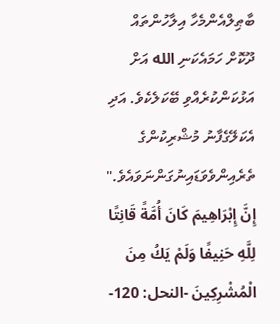ބާޠިލްއެންމެހާ އިލާހުންތައް ދޫކޮށް ހަމައެކަނި الله އަށް އަޅުކަންކުރެއްވި ބޭކަލެކެވެ. އަދި އެކަލޭގެފާނު މުޝްރިކުންގެ ތެރެއިންވެވަޑައިނުގަންނަވައެވެ."
إِنَّ إِبْرَاهِيمَ كَانَ أُمَّةً قَانِتًا لِلَّهِ حَنِيفًا وَلَمْ يَكُ مِنَ الْمُشْرِكِينَ -النحل: 120-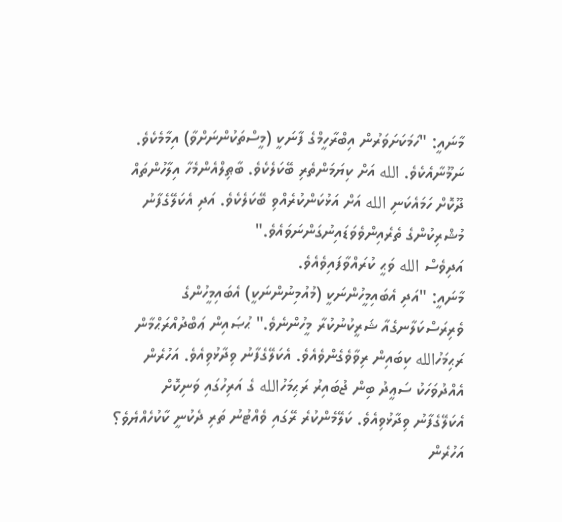މާނައީ: "ހަމަކަށަވަރުން އިބްރާހީމްގެ ފާނަކީ (މީސްތަކުންނަށްވާ) އިމާމެކެވެ. ނަމޫނާއެކެވެ. الله އަށް ކިޔަމަންތެރި ބޭކަލެކެވެ. ބާޠިލްއެންމެހާ އިލާހުންތައް ދޫކޮށް ހަމައެކަނި الله އަށް އަޅުކަންކުރެއްވި ބޭކަލެކެވެ. އަދި އެކަލޭގެފާނު މުޝްރިކުންގެ ތެރެއިންވެވަޑައިނުގަންނަވައެވެ."
އަދިވެސް الله ވަޙީ ކުރައްވާފައިވެއެވެ.
މާނައީ: "އަދި އެބައިމީހުންނަކީ (މުއުމިނުންނަކީ) އެބައިމީހުންގެ ވެރިރަސްކަލާނގެއާ ޝަރީކުނުކުރާ މީހުންނެވެ." ޙުޞައިން ޢަބްދުއްރަޙްމާން ރަޙިމަހުالله ކިބައިން ރިވާވެގެންވެއެވެ. އެކަލޭގެފާނު ވިދާޅުވިއެވެ. އަހުރެން އެއްދުވަހަކު ސަޢީދު ބިން ޖުބައިރު ރަޙިމަހުالله ގެ އަރިހުގައި ވަނިކޮށް އެކަލޭގެފާނު ވިދާޅުވިއެވެ. ކަލޭމެންކުރެ ރޭގައި ވެއްޓުނު ތަރި ދެކުނީ ކާކުހެއްޔެވެ؟ އަހުރެން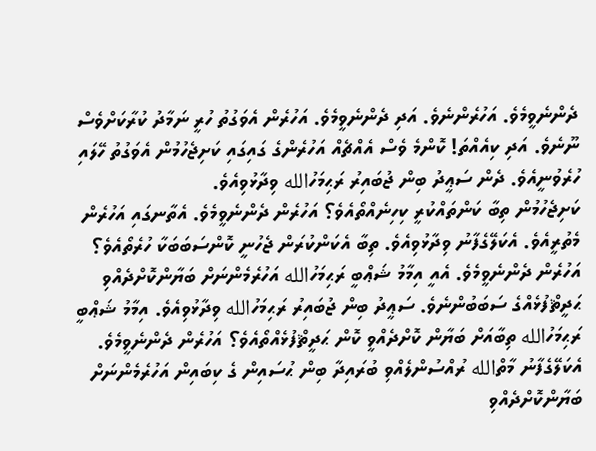ދެންނެވީމެވެ. އަހުރެންނެވެ. އަދި ދެންނެވީމެވެ. އަހުރެން އެވަގުތު ހުރީ ނަމާދު ކުރާކަށްވެސް ނޫނެވެ. އަދި ކިއެއްތަ! ކޮންމެ ވެސް އެއްޗެއް އަހުރެންގެ ގައިގައި ކަށިޖެހުމުން އެވަގުތު ހޭލައި ހުރެވުނީއެވެ. ދެން ސަޢީދު ބިން ޖުބައިރު ރަޙިމަހުالله ވިދާޅުވިއެވެ.
ކަށިޖެހުމުން ތިބާ ކަންތައްކުރީ ކިހިނެއްތޯއެވެ؟ އަހުރެން ދެންނެވީމެވެ. އެތާނގައި އަހުރެން މެތުރީއެވެ. އެކަލޭގެފާނު ވިދާޅުވިއެވެ. ތިބާ އެކަންކުރަން ޖެހުނީ ކޮންސަބަބަކާ ހުރެތޯއެވެ؟ އަހުރެން ދެންނެވީމެވެ. އެއީ އިމާމު ޝަޢްބީ ރަޙިމަހުالله އަހުރެމެންނަށް ބަޔާންކޮށްދެއްވި ޙަދީޘްފުޅެއްގެ ސަބަބުންނެވެ. ސަޢީދު ބިން ޖުބައިރު ރަޙިމަހުالله ވިދާޅުވިއެވެ. އިމާމު ޝަޢްބީ ރަޙިމަހުالله ތިބާއަށް ބަޔާން ކޮށްދެއްވީ ކޮން ޙަދީޘްފުޅެއްތޯއެވެ؟ އަހުރެން ދެންނެވީމެވެ. އެކަލޭގެފާނު މާތްالله ރުއްސުންލެއްވި ބުރައިދާ ބިން ޙުސައިން ގެ ކިބައިން އަހުރެމެންނަށް ބަޔާންކޮށްދެއްވި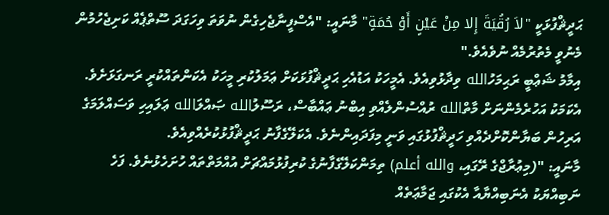ޙަދީޘްފުޅަކީ "لاَ رُقُيَةَ إِلا مِنْ عَيْنٍ أَوْ حُمَةٍ" މާނައީ: "އެސްފީނާޖެހިގެން ނުވަތަ ވިހަގަދަ ސޫތްޕެއް ކަށިޖެހުމުން މެނުވީ މެތުރުމެއް ނުވެއެވެ."
އިމާމު ޝަޢްބީ ރަޙިމަހުالله ވިދާޅުވިއެވެ. އެމީހަކު އަޑުއެހި ޙަދީޘްފުޅަކަށް ޢަމަލުކުރި މީހަކު އެކަންތައްކުރީ ރަނގަޅަށެވެ. އެކަމަކު އަހުރެމެންނަށް މާތްالله ރުއްސުންލެއްވި އިބްނު ޢައްބާސް، ރަސޫލުالله ޞައްލަالله ޢަލައިހި ވަސައްލަމަގެ އަރިހުން ބަޔާންކޮށްދެއްވި ހަދީޘްފުޅުގައި ވަނީ މިފަދައިންނެވެ. އެކަލޭގެފާނު ޙަދީޘްފުޅުކުރެއްވިއެވެ.
މާނައީ: "(މިޢުރާޖްގެ ރޭގައި، والله أعلم) ތިމަންކަލޭގެފާނުގެ ކުރިފުޅުމައްޗަށް އުއްމަތްތައް ހުށަހެޅުނެވެ. ފަހެ ނަބިއްޔަކު އެނަބިއްޔާއާ އެކުގައި ޖަމާޢަތެއް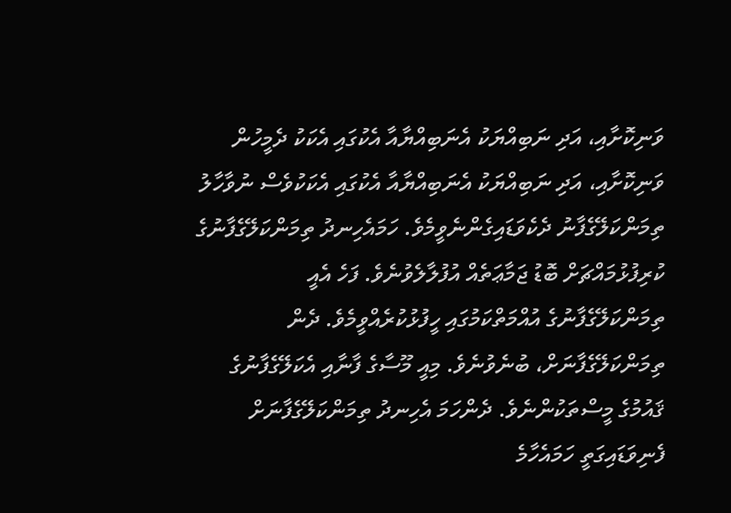ވަނިކޮށާއި، އަދި ނަބިއްޔަކު އެނަބިއްޔާއާ އެކުގައި އެކަކު ދެމީހުން ވަނިކޮށާއި، އަދި ނަބިއްޔަކު އެނަބިއްޔާއާ އެކުގައި އެކަކުވެސް ނުވާހާލު ތިމަންކަލޭގެފާނު ދެކެވަޑައިގެންނެވީމެވެ. ހަމައެހިނދު ތިމަންކަލޭގެފާނުގެ ކުރިފުޅުމައްޗަށް ބޮޑު ޖަމާޢަތެއް އުފުލާލެވުނެވެ. ފަހެ އެއީ ތިމަންކަލޭގެފާނުގެ އުއްމަތްކަމުގައި ހީފުޅުކުރެއްވީމެވެ. ދެން ތިމަންކަލޭގެފާނަށް، ބުނެވުނެވެ. މިއީ މޫސާގެ ފާނާއި އެކަލޭގެފާނުގެ ޤައުމުގެ މީސްތަކުންނެވެ. ދެންހަމަ އެހިނދު ތިމަންކަލޭގެފާނަށް ފެނިވަޑައިގަތީ ހަމައެހާމެ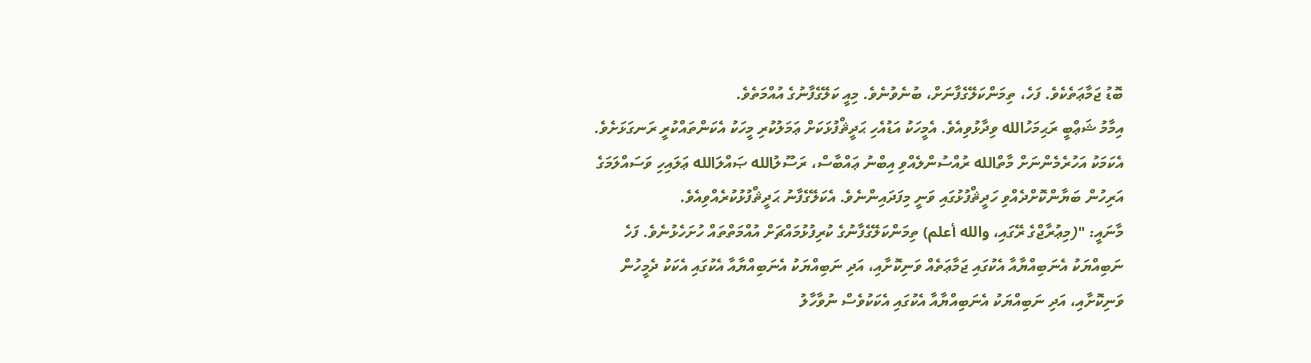ބޮޑު ޖަމާޢަތެކެވެ. ފަހެ، ތިމަންކަލޭގެފާނަށް، ބުނެވުނެވެ. މިއީ ކަލޭގެފާނުގެ އުއްމަތެވެ.
އިމާމު ޝަޢްބީ ރަޙިމަހުالله ވިދާޅުވިއެވެ. އެމީހަކު އަޑުއެހި ޙަދީޘްފުޅަކަށް ޢަމަލުކުރި މީހަކު އެކަންތައްކުރީ ރަނގަޅަށެވެ. އެކަމަކު އަހުރެމެންނަށް މާތްالله ރުއްސުންލެއްވި އިބްނު ޢައްބާސް، ރަސޫލުالله ޞައްލަالله ޢަލައިހި ވަސައްލަމަގެ އަރިހުން ބަޔާންކޮށްދެއްވި ހަދީޘްފުޅުގައި ވަނީ މިފަދައިންނެވެ. އެކަލޭގެފާނު ޙަދީޘްފުޅުކުރެއްވިއެވެ.
މާނައީ: "(މިޢުރާޖްގެ ރޭގައި، والله أعلم) ތިމަންކަލޭގެފާނުގެ ކުރިފުޅުމައްޗަށް އުއްމަތްތައް ހުށަހެޅުނެވެ. ފަހެ ނަބިއްޔަކު އެނަބިއްޔާއާ އެކުގައި ޖަމާޢަތެއް ވަނިކޮށާއި، އަދި ނަބިއްޔަކު އެނަބިއްޔާއާ އެކުގައި އެކަކު ދެމީހުން ވަނިކޮށާއި، އަދި ނަބިއްޔަކު އެނަބިއްޔާއާ އެކުގައި އެކަކުވެސް ނުވާހާލު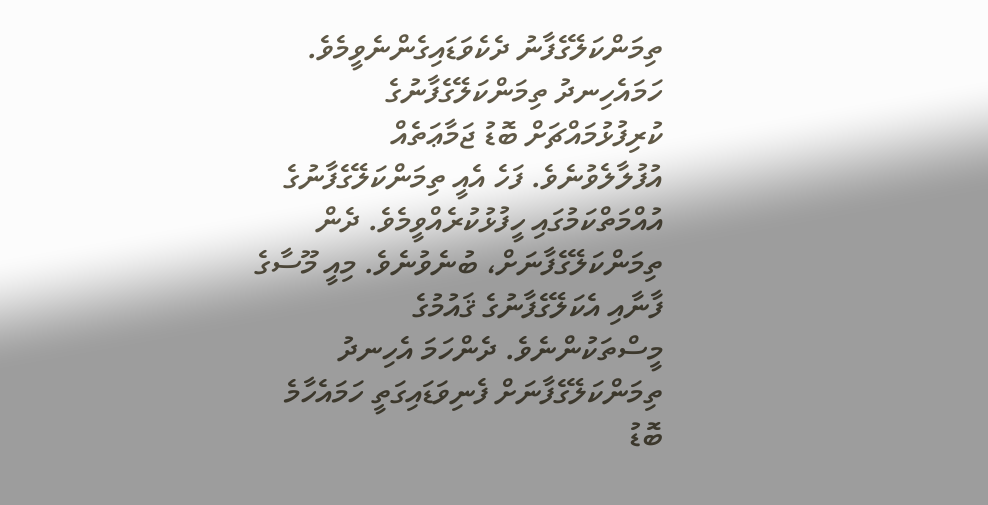ތިމަންކަލޭގެފާނު ދެކެވަޑައިގެންނެވީމެވެ. ހަމައެހިނދު ތިމަންކަލޭގެފާނުގެ ކުރިފުޅުމައްޗަށް ބޮޑު ޖަމާޢަތެއް އުފުލާލެވުނެވެ. ފަހެ އެއީ ތިމަންކަލޭގެފާނުގެ އުއްމަތްކަމުގައި ހީފުޅުކުރެއްވީމެވެ. ދެން ތިމަންކަލޭގެފާނަށް، ބުނެވުނެވެ. މިއީ މޫސާގެ ފާނާއި އެކަލޭގެފާނުގެ ޤައުމުގެ މީސްތަކުންނެވެ. ދެންހަމަ އެހިނދު ތިމަންކަލޭގެފާނަށް ފެނިވަޑައިގަތީ ހަމައެހާމެ ބޮޑު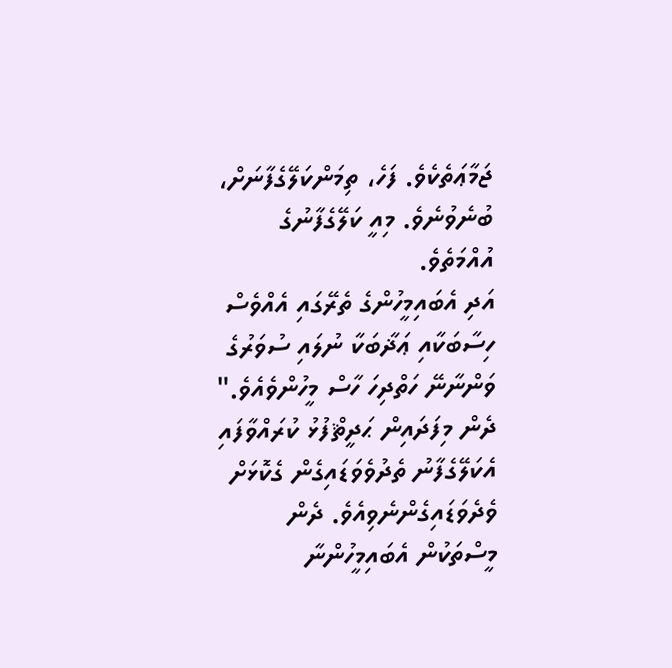ޖަމާޢަތެކެވެ. ފަހެ، ތިމަންކަލޭގެފާނަށް، ބުނެވުނެވެ. މިއީ ކަލޭގެފާނުގެ އުއްމަތެވެ.
އަދި އެބައިމީހުންގެ ތެރޭގައި އެއްވެސް ހިސާބަކާއި ޢަޛާބަކާ ނުލައި ސުވަރުގެ ވަންނާނޭ ހަތްދިހަ ހާސް މީހުންވެއެވެ." ދެން މިފަދައިން ޙަދީޘްފުޅު ކުރައްވާފައި އެކަލޭގެފާނު ތެދުވެވަޑައިގެން ގެކޮޅަށް ވެދެވަޑައިގެންނެވިއެވެ. ދެން މީސްތަކުން އެބައިމީހުންނާ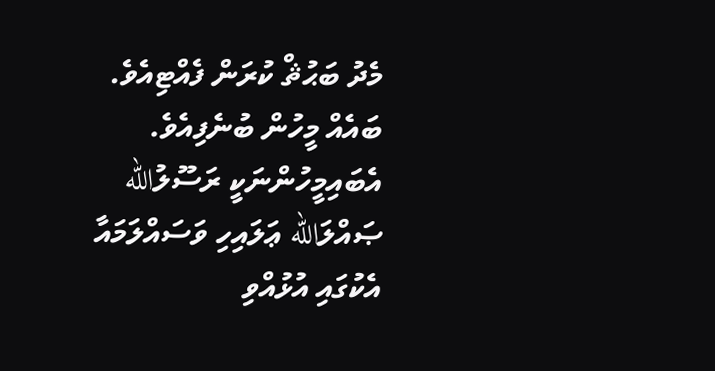މެދު ބަޙުޘް ކުރަން ފެއްޓިއެވެ. ބައެއް މީހުން ބުނެފިއެވެ. އެބައިމީހުންނަކީ ރަސޫލުالله ޞައްލަالله ޢަލައިހި ވަސައްލަމައާ އެކުގައި އުޅުއްވި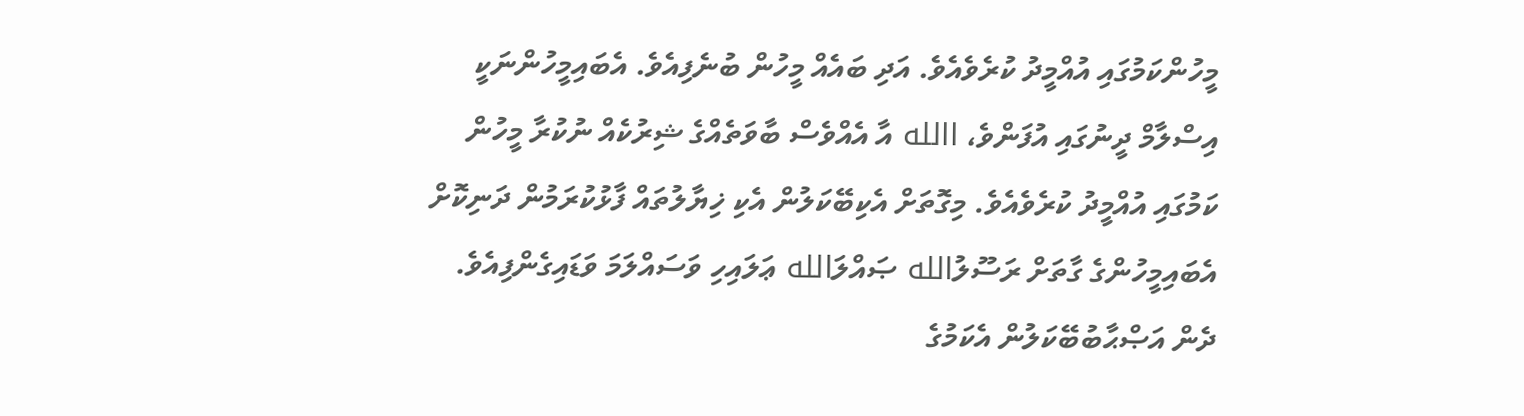މީހުންކަމުގައި އުއްމީދު ކުރެވެއެވެ. އަދި ބައެއް މީހުން ބުނެފިއެވެ. އެބައިމީހުންނަކީ އިސްލާމް ދީނުގައި އުފަންވެ، االله އާ އެއްވެސް ބާވަތެއްގެ ޝިރުކެއް ނުކުރާ މީހުން ކަމުގައި އުއްމީދު ކުރެވެއެވެ. މިގޮތަށް އެކިބޭކަލުން އެކި ޚިޔާލުތައް ފާޅުކުރަމުން ދަނިކޮށް އެބައިމީހުންގެ ގާތަށް ރަސޫލުالله ޞައްލަالله ޢަލައިހި ވަސައްލަމަ ވަޑައިގެންފިއެވެ. ދެން އަޞްޙާބުބޭކަލުން އެކަމުގެ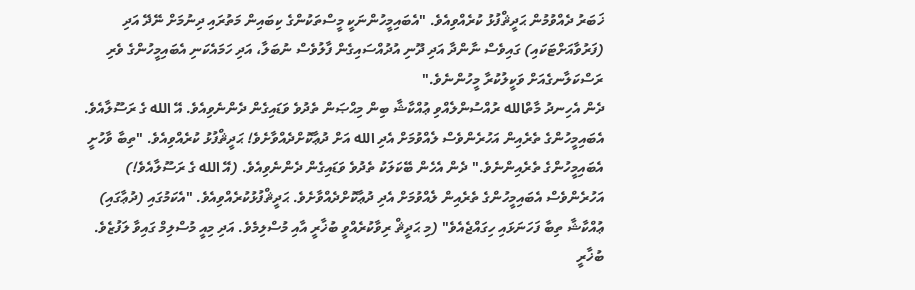ޚަބަރު ދެއްވުމުން ޙަދީޘްފުޅު ކުރެއްވިއެވެ. "އެބައިމީހުންނަކީ މީސްތަކުންގެ ކިބައިން މަތުރައި ދިނުމަށް ނޭދޭ އަދި (ފަރުވާއަށްޓަކައި) ގައިވެސް ނާންދާ އަދި ދޫނި އުދުއްސައިގެން ފާލުވެސް ނުބަލާ، އަދި ހަމައެކަނި އެބައިމީހުންގެ ވެރި ރަސްކަލާނގެއަށް ވަކީލުކުރާ މީހުންނެވެ."
ދެން އެހިނދު މާތްالله ރުއްސުންލެއްވި ޢުއްކާޝާ ބިން މިޙްޞަން ތެދުވެ ވަޑައިގެން ދެންނެވިއެވެ. އޭ الله ގެ ރަސޫލާއެވެ. އެބައިމީހުންގެ ތެރެއިން އަހުރެންވެސް ލެއްވުމަށް އެދި الله އަށް ދުޢާކޮށްދެއްވާށެވެ! ޙަދީޘްފުޅު ކުރެއްވިއެވެ. "ތިބާ ވާހުށީ އެބައިމީހުންގެ ތެރެއިންނެވެ." ދެން އެހެން ބޭކަލަކު ތެދުވެ ވަޑައިގެން ދެންނެވިއެވެ. (އޭ الله ގެ ރަސޫލާއެވެ!) އަހުރެންވެސް އެބައިމީހުންގެ ތެރެއިން ލެއްވުމަށް އެދި ދުޢާކޮށްދެއްވާށެވެ. ޙަދީޘްފުޅުކުރެއްވިއެވެ. "އެކަމުގައި (ދުޢާގައި) ޢުއްކާޝާ ތިބާ ފަހަނަޅައި ހިގައްޖެއެވެ" (މި ޙަދީޘް ރިވާކުރެއްވީ ބުޚާރީ އާއި މުސްލިމެވެ. އަދި މިއީ މުސްލިމް ގައިވާ ލަފުޒެވެ. ބުޚާރީ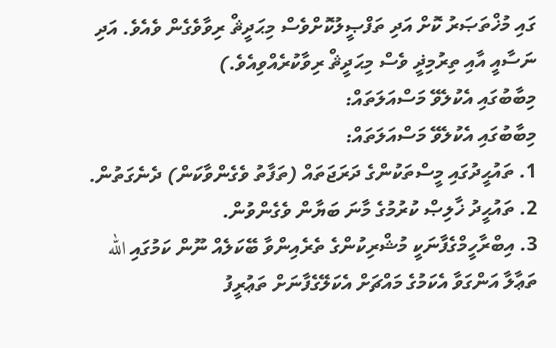ގައި މުޚްތަޞަރު ކޮށް އަދި ތަފްޞީލުކޮށްވެސް މިޙަދީޘް ރިވާވެގެން ވެއެވެ. އަދި ނަސާއީ އާއި ތިރުމިޛީ ވެސް މިޙަދީޘް ރިވާކުރެއްވިއެވެ.)
މިބާބުގައި އެކުލެވޭ މަސްއަލަތައް:
މިބާބުގައި އެކުލެވޭ މަސްއަލަތައް:
1. ތައުޙީދުގައި މީސްތަކުންގެ ދަރަޖަތައް (ތަފާތު ވެގެންވާކަން) ދެނެގަތުން.
2. ތައުޙީދު ޚާލިޞް ކުރުމުގެ މާނަ ބަޔާން ވެގެންވުން.
3. އިބްރާހީމްގެފާނަކީ މުޝްރިކުންގެ ތެރެއިންވާ ބޭކަލެއް ނޫން ކަމުގައި الله ތަޢާލާ އަންގަވާ އެކަމުގެ މައްޗަށް އެކަލޭގެފާނަށް ތަޢުރީފު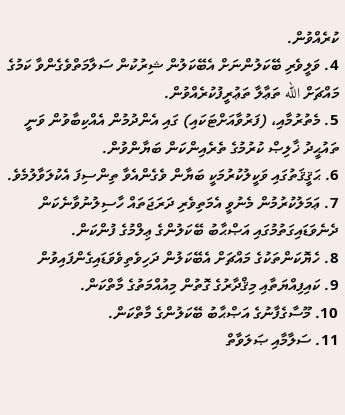ކުރެއްވުން.
4. ވަލީވެރި ބޭކަލުންނަށް އެބޭކަލުން ޝިރުކުން ސަލާމަތްވެގެންވާ ކަމުގެ މައްޗަށް الله ތަޢާލާ ތަޢުރީފުކުރެއްވުން.
5. މެތުރުމާއި، (ފަރުވާއަށްޓަކައި) ގައި އެންދުމުން އެއްކިބާވުން ވަނީ ތައުޙީދު ޚާލިޞް ކުރުމުގެ ތެރެއިންކަން ބަޔާންވުން.
6. ޙަޤީޤަތުގައި ވަކީލުކުރުމަކީ ބަޔާން ވެގެންއެވާ ތިންސިފަ އެކުލަވާލުމެވެ.
7. ޢަމަލުކުރުމުން މެނުވީ އެމަތިވެރި ދަރަޖަތައް ހާސިލުނުވާނެކަން ދެނެވަޑައިގަތުމުގައި އަޞްޙާބު ބޭކަލުންގެ ޢިލްމުގެ ފުންކަން.
8. ހެޔޮކަންތަކުގެ މައްޗަށް އެބޭކަލުން ދަހިވެތިވެވަޑައިގެންފައިވުން
9. ކައިފިއްޔަތާއި މިޤްދާރުގެ ގޮތުން މިއުއްމަތުގެ މާތްކަން.
10. މޫސާގެފާނުގެ އަޞްޙާބު ބޭކަލުންގެ މާތްކަން.
11. ސަލާމާއި ޞަލަވާތް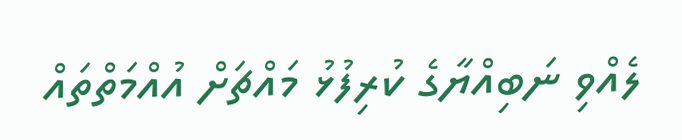ލެއްވި ނަބިއްޔާގެ ކުރިފުޅު މައްޗަށް އުއްމަތްތައް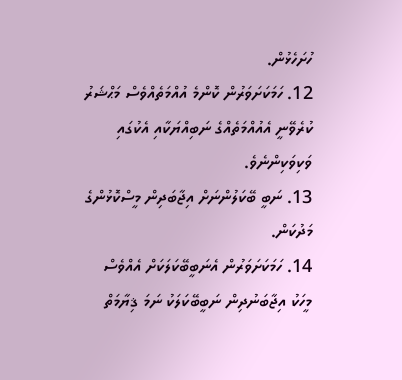ހުށަހެޅުން.
12. ހަމަކަށަވަރުން ކޮންމެ އުއްމަތެއްވެސް މަޙްޝަރު ކުރެވޭނީ އެއުއްމަތެއްގެ ނަބިއްޔަކާއި އެކުގައި ވަކިވަކިންނެވެ.
13. ނަބީ ބޭކަލުންނަށް އިޖާބަދިން މީސްކޮޅުންގެ މަދުކަން.
14. ހަމަކަށަވަރުން އެނަބީބޭކަލަކަށް އެއްވެސް މީހަކު އިޖާބަނުދިން ނަބީބޭކަލަކު ނަމަ ޤިޔާމަތް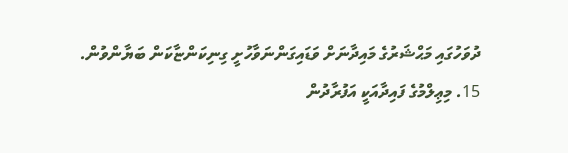ދުވަހުގައި މަޙްޝަރުގެ މައިދާނަށް ވަޑައިގަންނަވާހުށީ ގިނިކަންޏާކަން ބަޔާންވުން.
15. މިޢިލްމުގެ ފައިދާއަކީ އަފުރާދުން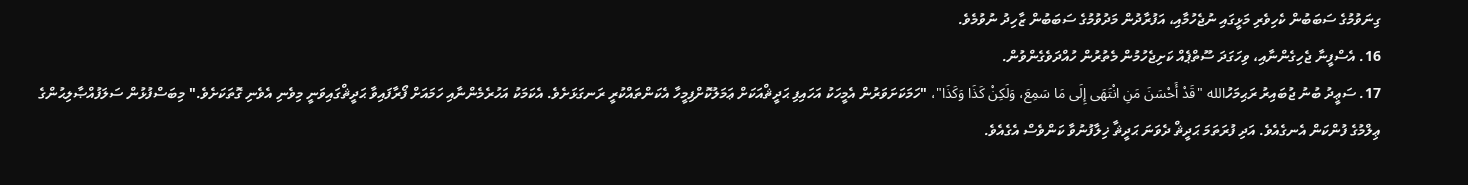ގިނަވުމުގެ ސަބަބުން ކެހިވެރި މަޅީގައި ނުޖެހުމާއި، އަފުރާދުން މަދުވުމުގެ ސަބަބުން ޒާހިދު ނުވުމެވެ.
16. އެސްފީނާ ޖެހިގެންނާއި، ވިހަގަދަ ސޫތްޕެއް ކަށިޖެހުމުން މެތުރުން ހުއްދަވެގެންވުން.
17. ސަޢީދު ބުނު ޖުބައިރު ރަޙިމަހުالله "قَدْ أَحْسَنَ مَنِ انْتَهَى إِلَى مَا سَمِعَ، وَلَكِنْ كَذَا وَكَذَا"، "ހަމަކަށަވަރުން އެމީހަކު އަހައިފި ޙަދީޘްއަކަށް ޢަމަލުކޮށްފިމީހާ އެކަންތައްކުރީ ރަނގަޅަށެވެ. އެކަމަކު އަހުރެމެންނާއި ހަމައަށް ފޯރާފައިވާ ޙަދީޘްގައިވަނީ މިވެނި އެވެނި ގޮތަކަށެވެ." މިބަސްފުޅުން ސަލަފުއްޞާލިޙުންގެ ޢިލްމުގެ ފުންކަން އެނގެއެވެ. އަދި ފުރަތަމަ ޙަދީޘް ދެވަނަ ޙަދީޘާ ޚިލާފުނުވާ ކަންވެސް އެގެއެވެ.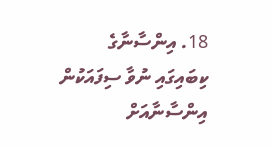18. އިންސާނާގެ ކިބައިގައި ނުވާ ސިފައަކުން އިންސާނާއަށް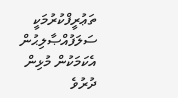ތަޢުރީފްކުރުމަކީ ސަލަފުއްޞާލިޙުން އެކަމަކުން މުޅިން ދުރުވެ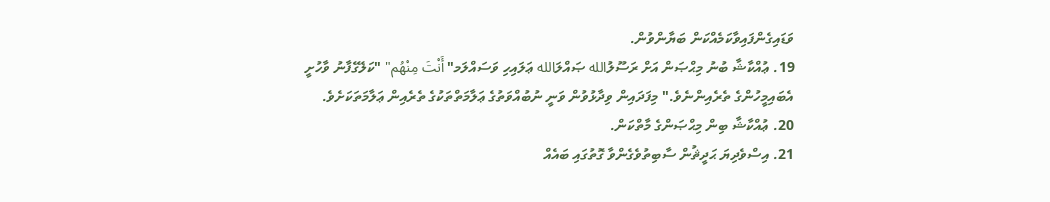ވަޑައިގެންފައިވާކަމެއްކަން ބަޔާންވުން.
19. ޢުއްކާޝާ ބުނު މިޙްޞަން އަށް ރަސޫލުالله ޞައްލަالله ޢަލައިހި ވަސައްލަމ"أَنْتَ مِنْهُم" "ކަލޭގެފާނު ވާހުށީ އެބައިމީހުންގެ ތެރެއިންނެވެ." މިފަދައިން ވިދާޅުވުން ވަނީ ނުބުއްވަތުގެ ޢަލާމަތްތަކުގެ ތެރެއިން ޢަލާމަތަކަށެވެ.
20. ޢުއްކާޝާ ބިން މިޙްޞަންގެ މާތްކަން.
21. އިސްވެދިޔަ ޙަދީޘުން ސާބިތުވެގެންވާ ގޮތުގައި ބައެއް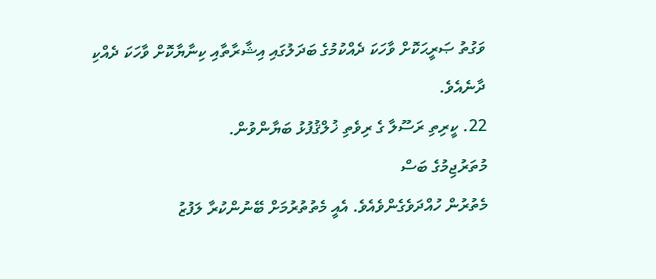ވަގުތު ޞަރީޙަކޮށް ވާހަކަ ދެއްކުމުގެ ބަދަލުގައި އިޝާރާތާއި ކިނާޔާކޮށް ވާހަކަ ދެއްކި ދާނެއެވެ.
22. ކީރިތި ރަސޫލާ ގެ ރިވެތި ޚުލްޤުފުޅު ބަޔާންވުން.
މުތަރުޖިމުގެ ބަސް
މެތުރުން ހުއްދަވެގެންވެއެވެ. އެއީ މެތުތުރުމަށް ބޭނުންކުރާ ލަފުޒު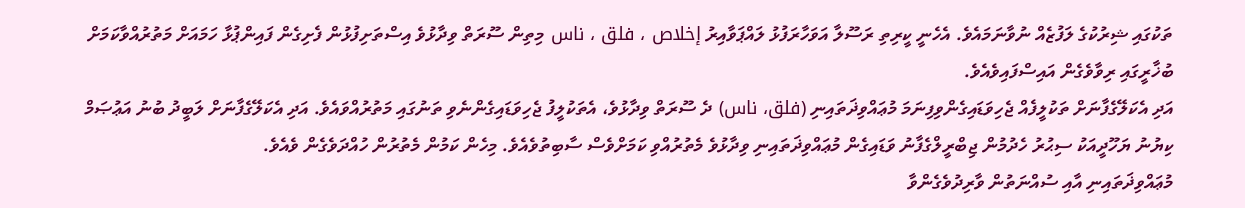ތަކުގައި ޝިރުކުގެ ލަފުޒެއް ނުވާނަމައެވެ. އެހެނީ ކީރިތި ރަސޫލާ އަވަހާރަފުޅު ލައްޕަވާއިރު إخلاص ، فلق ، ناس މިތިން ސޫރަތް ވިދާޅުވެ އިސްތަށިފުޅުން ފެށިގެން ފައިންޕުޅާ ހަމައަށް މަތުރުއްވާކަމަށް ބުޚާރީގައި ރިވާވެގެން އައިސްފައިވެއެވެ.
އަދި އެކަލޭގެފާނަށް ތަކުލީފެއް ޖެހިވަޑައިގެންވިފިނަމަ މުޢައްވިޛަތައިނި (فلق، ناس) ދެ ސޫރަތް ވިދާޅުވެ، އެތަކުލީފު ޖެހިވަޑައިގެންނެވި ތަނުގައި މަތުރުއްވައެވެ. އަދި އެކަލޭގެފާނަށް ލަބީދު ބުނު އަޢުޞަމް ކިޔުނު ޔަހޫދީއަކު ސިޙުރު ހެދުމުން ޖިބްރީލްގެފާނު ވަޑައިގެން މުޢައްވިޛަތައިނި ވިދާޅުވެ މެތުރުއްވި ކަމަށްވެސް ސާބިތުވެއެވެ. މިހެން ކަމުން މެތުރުން ހުއްދަވެގެން ވެއެވެ.
މުޢައްވިޛަތައިނި އާއި ސުއްނަތުން ވާރިދުވެގެންވާ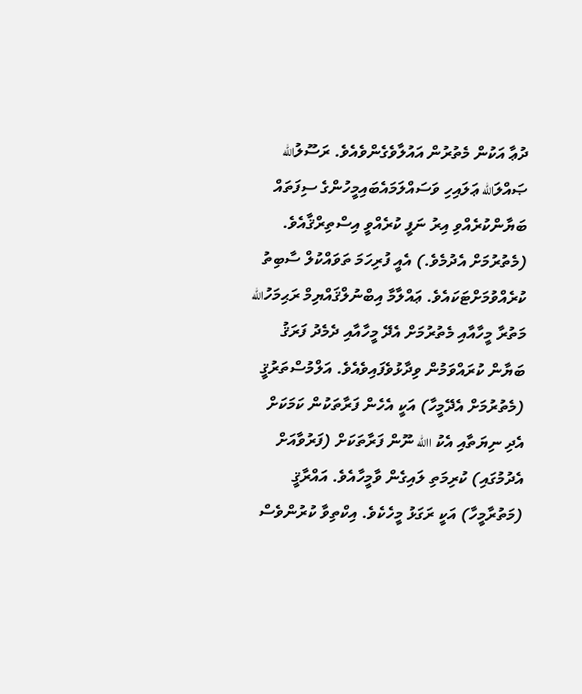ދުޢާ އަކުން މެތުރުން އައުލާވެގެންވެއެވެ. ރަސޫލުالله ޞައްލަالله ޢަލައިހި ވަސައްލަމައެބައިމީހުންގެ ސިފަތައް ބަޔާންކުރެއްވި އިރު ނަފީ ކުރެއްވީ އިސްތިރްޤާއެވެ. (މެތުރުމަށް އެދުމެވެ.) އެއީ ފުރިހަމަ ތަވައްކުލް ސާބިތު ކުރެއްވުމަށްޓަކައެވެ. ޢައްލާމާ އިބްނުލްޤައްޔިމް ރަޙިމަހުالله މަތުރާ މީހާއާއި މެތުރުމަށް އެދޭ މީހާއާއި ދެމެދު ފަރަޤު ބަޔާން ކުރައްވަމުން ވިދާޅުވެފައިވެއެވެ. އަލްމުސްތަރުޤީ (މެތުރުމަށް އެދޭމީހާ) އަކީ އެހެން ފަރާތަކުން ކަމަކަށް އެދި ނިޔަތާއި އެކު االله ނޫން ފަރާތަކަށް (ފަރުވާއަށް އެދުމުގައި) ކުރިމަތި ލައިގެން ވާމީހާއެވެ. އައްރާޤީ (މަތުރާމީހާ) އަކީ ރަގަޅު މީހެކެވެ. އިކްތިވާ ކުރުންވެސް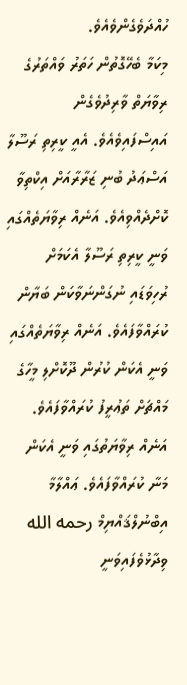ހުއްދަވެގެންވެއެވެ.
މިކަމާ ބެހޭގޮތުން ހަތަރު ވައްތަރުގެ ރިވާޔަތް ވާރިދުވެގެން އައިސްފައިވެއެވެ. އެއީ ކީރިތި ރަސޫލާ އަސްޢަދު ބުނި ޒަރާރާއަށް އިކްތިވާ ކޮށްދެއްވިއެވެ. އަނެއް ރިވާޔަތެއްގައި ވަނީ ކީރިތި ރަސޫލާ އެކަމަށް ރުހިވަޑައި ނުގަންނަވާކަން ބަޔާން ކުރައްވާފައެވެ. އަނެއް ރިވާޔަތެއްގައި ވަނީ އެކަން ކުރުން ދޫކޮށްލި މީހާގެ މައްޗަށް ތަޢުރީފު ކުރައްވާފައެވެ. އަނެއް ރިވާޔަތުގައި ވަނީ އެކަން މަނާ ކުރައްވާފައެވެ. ޢައްލާމާ އިބްނުލްޤައްޔިމް رحمه الله ވިދާޅުވެފައިވަނީ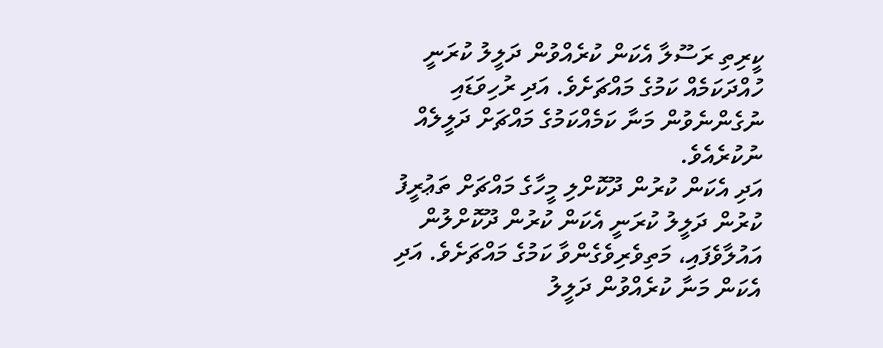ކީރިތި ރަސޫލާ އެކަން ކުރެއްވުން ދަލީލު ކުރަނީ ހުއްދަކަމެއް ކަމުގެ މައްޗަށެވެ. އަދި ރުހިވަޑައި ނުގެންނެވުން މަނާ ކަމެއްކަމުގެ މައްޗަށް ދަލީލެއް ނުކުރެއެވެ.
އަދި އެކަން ކުރުން ދޫކޮށްލި މީހާގެ މައްޗަށް ތަޢުރީފު ކުރުން ދަލީލު ކުރަނީ އެކަން ކުރުން ދޫކޮށްލުން އައުލާވެފައި، މަތިވެރިވެގެންވާ ކަމުގެ މައްޗަށެވެ. އަދި އެކަން މަނާ ކުރެއްވުން ދަލީލު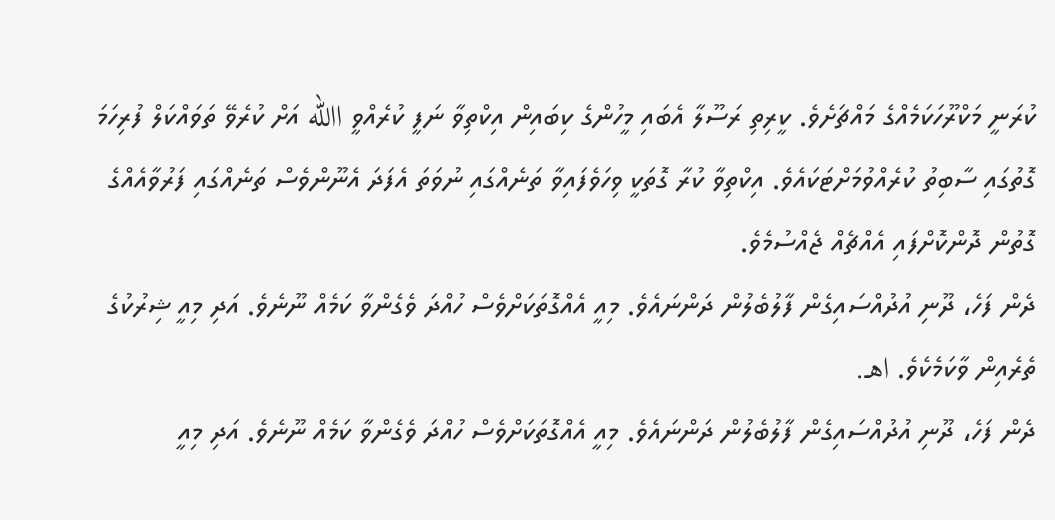ކުރަނީ މަކްރޫހަކަމެއްގެ މައްޗަށެވެ. ކީރިތި ރަސޫލާ އެބައި މީހުންގެ ކިބައިން އިކްތިވާ ނަފީ ކުރެއްވީ االله އަށް ކުރެވޭ ތަވައްކަލް ފުރިހަމަ ގޮތުގައި ސާބިތު ކުރެއްވުމަށްޓަކައެވެ. އިކްތިވާ ކުރާ ގޮތަކީ ވިހަވެފައިވާ ތަނެއްގައި ނުވަތަ އެފަދަ އެނޫންވެސް ތަނެއްގައި ފަރުވާއެއްގެ ގޮތުން ދޮންކޮށްފައި އެއްޗެއް ޖެއްސުމެވެ.
ދެން ފަހެ، ދޫނި އުދުއްސައިގެން ފާލުބެލުން ދަންނައެވެ. މިއީ އެއްގޮތަކަށްވެސް ހުއްދަ ވެގެންވާ ކަމެއް ނޫނެވެ. އަދި މިއީ ޝިރުކުގެ ތެރެއިން ވާކަމެކެވެ. اهـ.
ދެން ފަހެ، ދޫނި އުދުއްސައިގެން ފާލުބެލުން ދަންނައެވެ. މިއީ އެއްގޮތަކަށްވެސް ހުއްދަ ވެގެންވާ ކަމެއް ނޫނެވެ. އަދި މިއީ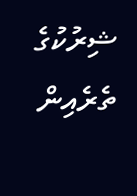ޝިރުކުގެ ތެރެއިން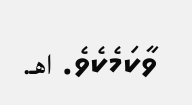ވާކަމެކެވެ. اهـ.